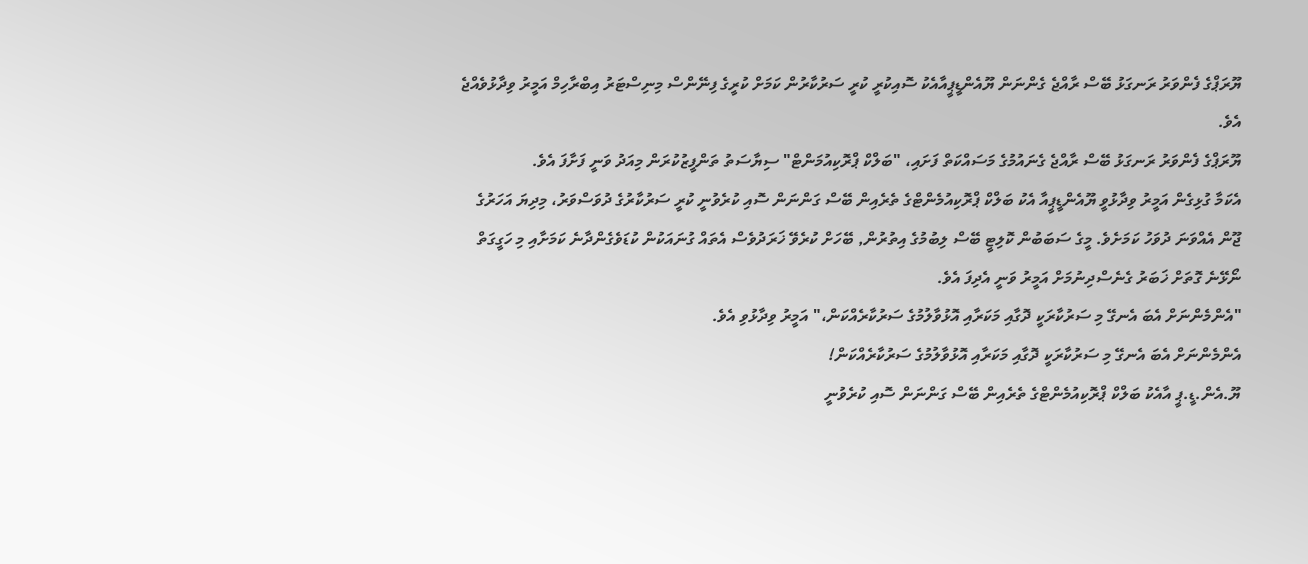ޔޫރަޕްގެ ފެންވަރު ރަނގަޅު ބޭސް ރާއްޖެ ގެންނަން ޔޫއެންޑީޕީއާއެކު ސޮއިކުރީ ކުރީ ސަރުކާރުން ކަމަށް ކުރީގެ ފިނޭންސް މިނިސްޓަރު އިބްރާހިމް އަމީރު ވިދާޅުވެއްޖެ އެވެ.
ޔޫރަޕްގެ ފެންވަރު ރަނގަޅު ބޭސް ރާއްޖެ ގެނައުމުގެ މަސައްކަތް ފަށައި، "ބަލްކް ޕްރޮކިއުމަންޓް" ސިޔާސަތު ތަންފީޒުކުރަން މިއަދު ވަނީ ފަށާފަ އެވެ.
އެކަމާ ގުޅިގެން އަމީރު ވިދާޅުވީ ޔޫއެންޑީޕީއާ އެކު ބަލްކް ޕްރޮކިއުމެންޓްގެ ތެރެއިން ބޭސް ގަންނަން ސޮއި ކުރެވުނީ ކުރީ ސަރުކާރުގެ ދުވަސްވަރު، މިދިޔަ އަހަރުގެ ޖޫން އެއްވަނަ ދުވަހު ކަމަށެވެ. މީގެ ސަބަބުން ކޮލިޓީ ބޭސް ލިބުމުގެ އިތުރުން, ބޭހަށް ކުރެވޭ ޚަރަދުވެސް އެތައް ގުނައަކުން ކުޑަވެގެންދާނެ ކަމަށާއި މި ހަގީގަތް ނޯޅޭނެ ގޮތަށް ޚަބަރު ގެނެސްދިނުމަށް އަމީރު ވަނީ އެދިފަ އެވެ.
"އެންމެންނަށް އެބަ އެނގޭ މި ސަރުކާރަކީ ދޮގާއި މަކަރާއި އޮޅުވާލުމުގެ ސަރުކާރެއްކަން،" އަމީރު ވިދާޅުވި އެވެ.
އެންމެންނަށް އެބަ އެނގޭ މި ސަރުކާރަކީ ދޮގާއި މަކަރާއި އޮޅުވާލުމުގެ ސަރުކާރެއްކަން!
ޔޫ.އެން.ޑީ.ޕީ އާއެކު ބަލްކް ޕްރޮކިއުމެންޓްގެ ތެރެއިން ބޭސް ގަންނަން ސޮއި ކުރެވުނީ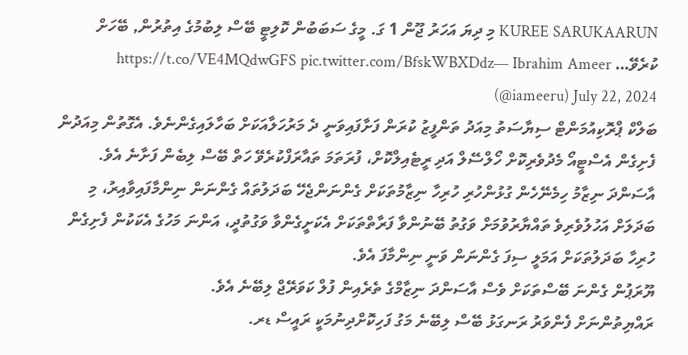KUREE SARUKAARUN މި ދިޔަ އަހަރު ޖޫން 1 ގަ. މީގެ ސަބަބުން ކޮލިޓީ ބޭސް ލިބުމުގެ އިތުރުން, ބޭހަށް ކުރެވޭ… https://t.co/VE4MQdwGFS pic.twitter.com/BfskWBXDdz— Ibrahim Ameer (@iameeru) July 22, 2024
ބަލްކް ޕްރޮކިއުމަންޓް ސިޔާސަތު މިއަދު ތަންފީޒު ކުރަން ފަށާފައިވަނީ ދެ މަރުހަލާއަކަށް ބަހާލައިގެންނެވެ. އެގޮތުން މިއަދުން ފެށިގެން އެސްޓީއޯ މެދުވެރިކޮށް ހޯލްސޭލް އަދި ރީޓެއިލްކޮށް، ފުރަތަމަ ތައާރަފްކުރެވޭ ހަތް ބޭސް ލިބެން ފަށާނެ އެވެ. އާސަންދަ ނިޒާމު ހިމެނޭހެން ގުޅުންހުރި ހުރިހާ ނިޒާމުތަކަށް ގެންނަންޖެހޭ ބަދަލުތައް ގެންނަން ނިންމާފައިވާއިރު، މި ބަދަލަށް އަހުލުވެރިވެ ތައްޔާރުވުމަށް ވަގުތު ބޭނުންވާ ފަރާތްތަކަށް އެކަށީގެންވާ ވަގުތުދީ، އަންނަ މަހުގެ އެކަކުން ފެށިގެން ހުރިހާ ބަދަލުތަކަށް އަމަލީ ސިފަ ގެންނަން ވަނީ ނިންމާފަ އެވެ.
ޔޫރަޕުން ގެންނަ ބޭސްތަކަށް ވެސް އާސަންދަ ނިޒާމްގެ ތެރެއިން ފުލް ކަވަރޭޖް ލިބޭނެ އެވެ.
ރައްޔިތުންނަށް ފެންވަރު ރަނގަޅު ބޭސް ލިބޭނެ މަގު ފަހިކޮށްދިނުމަކީ ރައީސް ޑރ.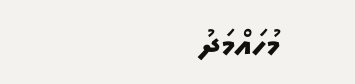މުހައްމަދު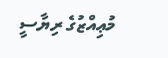މުޢިއްޒުގެ ރިޔާސީ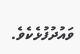ވައުދުފުޅެކެވެ.